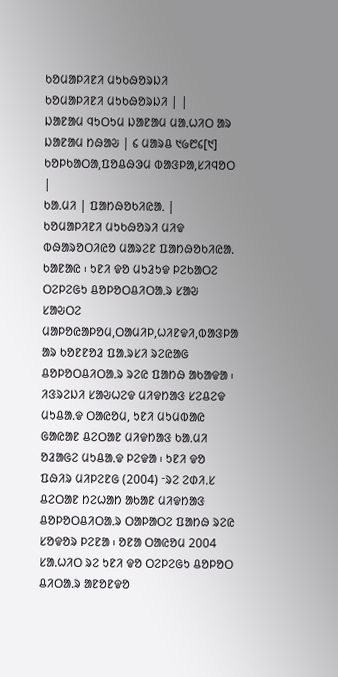ᱠᱚᱢᱟᱞᱤᱱᱤ ᱢᱩᱠᱷᱚᱨᱡᱤ
ᱠᱚᱢᱟᱞᱤᱱᱤ ᱢᱩᱠᱷᱚᱨᱡᱤ | |
ᱡᱟᱱᱟᱢ ᱧᱩᱛᱩᱢ ᱡᱟᱱᱟᱢ ᱢᱟᱹᱦᱤᱛ ᱟᱨ ᱡᱟᱱᱟᱢ ᱴᱷᱟᱶ | ᱔ ᱢᱟᱨᱪ ᱑᱙᱘᱔[᱑] ᱠᱚᱞᱠᱟᱛᱟ,ᱯᱚᱪᱷᱳᱢ ᱵᱟᱝᱞᱟ,ᱥᱤᱧᱚᱛ |
ᱠᱟᱹᱢᱤ | ᱯᱟᱴᱷᱚᱠᱤᱭᱟᱹ |
ᱠᱚᱢᱟᱞᱤᱱᱤ ᱢᱩᱠᱷᱚᱨᱤ ᱢᱤᱫ ᱵᱷᱟᱨᱚᱛᱤᱭᱚ ᱢᱟᱨᱮᱱ ᱯᱟᱴᱷᱚᱠᱤᱭᱟᱹ ᱠᱟᱱᱟᱭ ᱾ ᱩᱱᱤ ᱫᱚ ᱢᱩᱲᱩᱫ ᱞᱮᱠᱟᱛᱮ ᱛᱮᱞᱮᱜᱩ ᱪᱚᱞᱚᱛᱪᱤᱛᱟᱹᱨ ᱥᱟᱶ ᱥᱟᱶᱛᱮ ᱢᱟᱞᱚᱭᱟᱞᱚᱢ,ᱛᱟᱢᱤᱞ,ᱦᱤᱱᱫᱤ,ᱵᱟᱝᱞᱟ ᱟᱨ ᱠᱚᱱᱱᱚᱲ ᱯᱟᱹᱨᱥᱤ ᱨᱮᱭᱟᱜ ᱪᱚᱞᱚᱛᱪᱤᱛᱟᱹᱨ ᱨᱮᱭ ᱯᱟᱴᱷ ᱟᱠᱟᱫᱟ ᱾
ᱤᱝᱨᱮᱡᱤ ᱥᱟᱶᱦᱮᱫ ᱢᱤᱫᱴᱟᱝ ᱥᱮᱪᱮᱫ ᱢᱩᱪᱟᱹᱫ ᱛᱟᱭᱚᱢ, ᱩᱱᱤ ᱢᱩᱢᱵᱟᱭ ᱜᱟᱭᱟᱱ ᱪᱮᱛᱟᱱ ᱢᱤᱫᱴᱟᱝ ᱠᱟᱹᱢᱤ ᱚᱲᱟᱜᱮ ᱢᱩᱪᱟᱹᱫ ᱞᱮᱫᱟ ᱾ ᱩᱱᱤ ᱫᱚ ᱯᱷᱤᱨ ᱢᱤᱞᱮᱱᱜ (2004) ᱼᱨᱮ ᱮᱰᱤᱹᱥ ᱪᱮᱛᱟᱱ ᱴᱮᱦᱟᱴ ᱟᱠᱟᱱ ᱢᱤᱫᱴᱟᱝ ᱪᱚᱞᱚᱛᱪᱤᱛᱟᱹᱨ ᱛᱟᱞᱟᱛᱮ ᱯᱟᱴᱷ ᱨᱮᱭ ᱥᱚᱫᱚᱨ ᱞᱮᱱᱟ ᱾ ᱚᱱᱟ ᱛᱟᱭᱚᱢ 2004 ᱥᱟᱹᱦᱤᱛ ᱨᱮ ᱩᱱᱤ ᱫᱚ ᱛᱮᱞᱮᱜᱩ ᱪᱚᱞᱚᱛ ᱪᱤᱛᱟᱹᱨ ᱟᱱᱚᱱᱫᱚ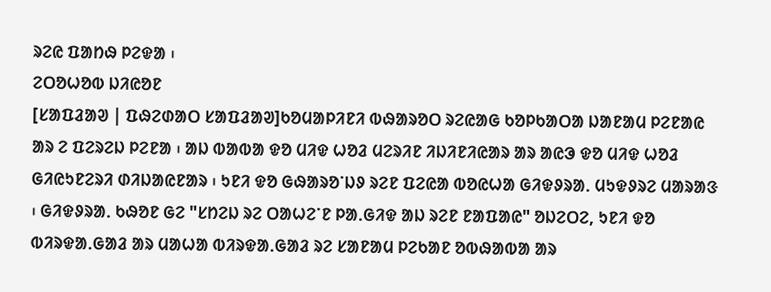ᱨᱮᱭ ᱯᱟᱴᱷ ᱞᱮᱫᱟ ᱾
ᱮᱛᱚᱦᱚᱵ ᱡᱤᱭᱚᱱ
[ᱥᱟᱯᱲᱟᱣ | ᱯᱷᱮᱰᱟᱛ ᱥᱟᱯᱲᱟᱣ]ᱠᱚᱢᱟᱞᱤᱱᱤ ᱵᱷᱟᱨᱚᱛ ᱨᱮᱭᱟᱜ ᱠᱚᱞᱠᱟᱛᱟ ᱡᱟᱱᱟᱢ ᱞᱮᱱᱟᱭ ᱟᱨ ᱮ ᱯᱮᱨᱮᱡ ᱞᱮᱱᱟ ᱾ ᱟᱡ ᱵᱟᱵᱟ ᱫᱚ ᱢᱤᱫ ᱦᱚᱲ ᱢᱮᱨᱤᱱ ᱤᱡᱤᱱᱤᱭᱟᱨ ᱟᱨ ᱟᱭᱳ ᱫᱚ ᱢᱤᱫ ᱦᱚᱲ ᱜᱤᱭᱩᱱᱮᱨᱤ ᱰᱤᱡᱟᱭᱱᱟᱨ ᱾ ᱩᱱᱤ ᱫᱚ ᱜᱷᱟᱨᱚᱸᱡᱽ ᱨᱮᱱ ᱯᱮᱭᱟ ᱵᱚᱭᱦᱟ ᱜᱤᱫᱽᱨᱟᱹ ᱢᱩᱫᱽᱨᱮ ᱢᱟᱨᱟᱝ ᱾ ᱜᱤᱫᱽᱨᱟᱹ ᱠᱷᱚᱱ ᱜᱮ "ᱥᱴᱮᱡ ᱨᱮ ᱛᱟᱦᱮᱸᱱ ᱞᱟᱹᱜᱤᱫ ᱟᱡ ᱨᱮᱱ ᱱᱟᱯᱟᱭ" ᱚᱡᱮᱛᱮ, ᱩᱱᱤ ᱫᱚ ᱵᱤᱨᱫᱟᱹᱜᱟᱲ ᱟᱨ ᱢᱟᱦᱟ ᱵᱤᱨᱫᱟᱹᱜᱟᱲ ᱨᱮ ᱥᱟᱱᱟᱢ ᱞᱮᱠᱟᱱ ᱚᱵᱷᱟᱵᱟ ᱟᱨ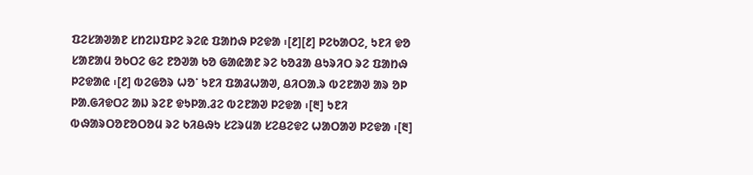ᱯᱮᱥᱟᱣᱟᱱ ᱥᱴᱮᱡᱯᱞᱮ ᱨᱮᱭ ᱯᱟᱴᱷ ᱞᱮᱫᱟ ᱾[᱒][᱒] ᱞᱮᱠᱟᱛᱮ, ᱩᱱᱤ ᱫᱚ ᱥᱟᱱᱟᱢ ᱚᱠᱛᱮ ᱜᱮ ᱱᱚᱣᱟ ᱠᱚ ᱜᱟᱭᱟᱱ ᱨᱮ ᱠᱚᱲᱟ ᱪᱩᱨᱤᱛ ᱨᱮ ᱯᱟᱴᱷ ᱞᱮᱫᱟᱭ ᱾[᱒] ᱵᱮᱜᱚᱨ ᱦᱚᱸ ᱩᱱᱤ ᱯᱟᱲᱦᱟᱣ, ᱪᱤᱛᱟᱹᱨ ᱵᱮᱱᱟᱣ ᱟᱨ ᱚᱞ ᱞᱟᱹᱜᱤᱫᱛᱮ ᱟᱡ ᱨᱮᱱ ᱫᱩᱞᱟᱹᱲᱮ ᱵᱮᱱᱟᱣ ᱞᱮᱫᱟ ᱾[᱓] ᱩᱱᱤ ᱵᱷᱟᱨᱛᱚᱱᱚᱛᱚᱢ ᱨᱮ ᱠᱤᱪᱷᱩ ᱥᱮᱨᱢᱟ ᱥᱮᱪᱮᱫᱮ ᱦᱟᱛᱟᱣ ᱞᱮᱫᱟ ᱾[᱓]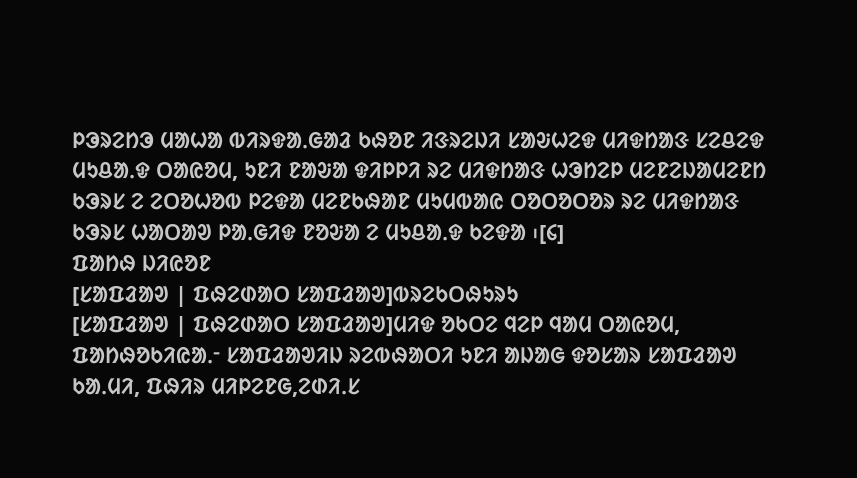ᱞᱳᱨᱮᱴᱳ ᱢᱟᱦᱟ ᱵᱤᱨᱫᱟᱹᱜᱟᱲ ᱠᱷᱚᱱ ᱤᱝᱨᱮᱡᱤ ᱥᱟᱶᱦᱮᱫ ᱢᱤᱫᱴᱟᱝ ᱥᱮᱪᱮᱫ ᱢᱩᱪᱟᱹᱫ ᱛᱟᱭᱚᱢ, ᱩᱱᱤ ᱱᱟᱶᱟ ᱫᱤᱞᱞᱤ ᱨᱮ ᱢᱤᱫᱴᱟᱝ ᱦᱳᱴᱮᱞ ᱢᱮᱱᱮᱡᱟᱢᱮᱱᱴ ᱠᱳᱨᱥ ᱮ ᱮᱛᱚᱦᱚᱵ ᱞᱮᱫᱟ ᱢᱮᱱᱠᱷᱟᱱ ᱢᱩᱢᱵᱟᱭ ᱛᱚᱛᱚᱛᱚᱨ ᱨᱮ ᱢᱤᱫᱴᱟᱝ ᱠᱳᱨᱥ ᱦᱟᱛᱟᱣ ᱞᱟᱹᱜᱤᱫ ᱱᱚᱶᱟ ᱮ ᱢᱩᱪᱟᱹᱫ ᱠᱮᱫᱟ ᱾[᱔]
ᱯᱟᱴᱷ ᱡᱤᱭᱚᱱ
[ᱥᱟᱯᱲᱟᱣ | ᱯᱷᱮᱰᱟᱛ ᱥᱟᱯᱲᱟᱣ]ᱵᱨᱮᱠᱛᱷᱩᱨᱩ
[ᱥᱟᱯᱲᱟᱣ | ᱯᱷᱮᱰᱟᱛ ᱥᱟᱯᱲᱟᱣ]ᱢᱤᱫ ᱚᱠᱛᱮ ᱧᱮᱞ ᱧᱟᱢ ᱛᱟᱭᱚᱢ, ᱯᱟᱴᱷᱚᱠᱤᱭᱟᱹᱼ ᱥᱟᱯᱲᱟᱣᱤᱡ ᱨᱮᱵᱷᱟᱛᱤ ᱩᱱᱤ ᱟᱡᱟᱜ ᱫᱚᱥᱟᱨ ᱥᱟᱯᱲᱟᱣ ᱠᱟᱹᱢᱤ, ᱯᱷᱤᱨ ᱢᱤᱞᱮᱱᱜ,ᱮᱰᱤᱹᱥ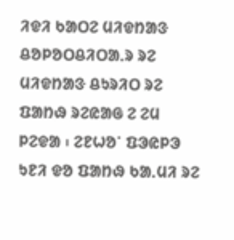ᱤᱫᱤ ᱠᱟᱛᱮ ᱢᱤᱫᱴᱟᱝ ᱪᱚᱞᱚᱛᱪᱤᱛᱟᱹᱨ ᱨᱮ ᱢᱤᱫᱴᱟᱝ ᱪᱩᱨᱤᱛ ᱨᱮ ᱯᱟᱴᱷ ᱨᱮᱭᱟᱜ ᱮ ᱮᱢ ᱞᱮᱫᱟ ᱾ ᱮᱱᱦᱚᱸ ᱯᱳᱭᱞᱳ ᱩᱱᱤ ᱫᱚ ᱯᱟᱴᱷ ᱠᱟᱹᱢᱤ ᱨᱮ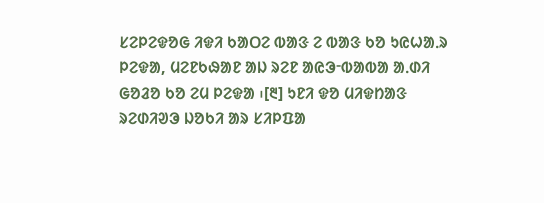ᱥᱮᱞᱮᱫᱚᱜ ᱤᱫᱤ ᱠᱟᱛᱮ ᱵᱟᱝ ᱮ ᱵᱟᱝ ᱠᱚ ᱩᱭᱦᱟᱹᱨ ᱞᱮᱫᱟ, ᱢᱮᱱᱠᱷᱟᱱ ᱟᱡ ᱨᱮᱱ ᱟᱭᱳᱼᱵᱟᱵᱟ ᱟᱹᱰᱤ ᱜᱚᱲᱚ ᱠᱚ ᱮᱢ ᱞᱮᱫᱟ ᱾[᱓] ᱩᱱᱤ ᱫᱚ ᱢᱤᱫᱴᱟᱝ ᱨᱮᱰᱤᱣᱳ ᱡᱚᱠᱤ ᱟᱨ ᱥᱤᱞᱯᱟ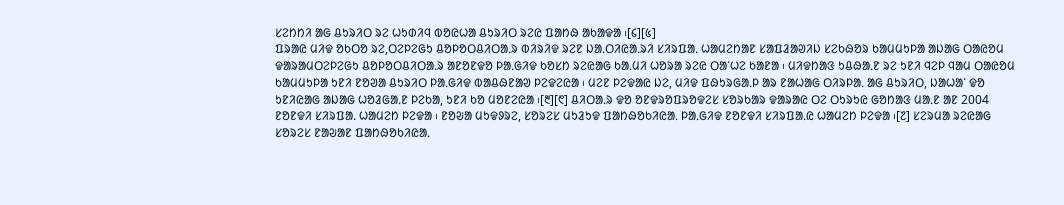ᱥᱮᱴᱴᱤ ᱟᱜ ᱪᱩᱨᱤᱛ ᱨᱮ ᱦᱩᱰᱤᱧ ᱵᱚᱭᱦᱟ ᱪᱩᱨᱤᱛ ᱨᱮᱭ ᱯᱟᱴᱷ ᱟᱠᱟᱫᱟ ᱾[᱔][᱕]
ᱯᱨᱟᱭ ᱢᱤᱫ ᱚᱠᱛᱚ ᱨᱮ,ᱛᱮᱞᱮᱜᱩ ᱪᱚᱞᱚᱛᱪᱤᱛᱟᱹᱨ ᱵᱤᱨᱤᱫ ᱨᱮᱱ ᱡᱟᱹᱛᱤᱭᱟᱹᱨᱤ ᱥᱤᱨᱯᱟᱹ ᱦᱟᱢᱮᱴᱟᱱ ᱥᱟᱯᱲᱟᱣᱤᱡ ᱥᱮᱠᱷᱚᱨ ᱠᱟᱢᱢᱩᱞᱟ ᱟᱡᱟᱜ ᱛᱟᱭᱚᱢ ᱫᱟᱨᱟᱢᱛᱮᱞᱮᱜᱩ ᱪᱚᱞᱚᱛᱪᱤᱛᱟᱹᱨ ᱟᱱᱚᱱᱫᱚ ᱞᱟᱹᱜᱤᱫ ᱠᱚᱥᱴ ᱨᱮᱭᱟᱜ ᱠᱟᱹᱢᱤ ᱦᱚᱨᱟ ᱨᱮᱭ ᱛᱟᱸᱦᱮ ᱠᱟᱱᱟ ᱾ ᱢᱤᱫᱴᱟᱝ ᱩᱪᱷᱟᱹᱱ ᱨᱮ ᱩᱱᱤ ᱧᱮᱞ ᱧᱟᱢ ᱛᱟᱭᱚᱢ ᱠᱟᱢᱢᱩᱞᱟ ᱩᱱᱤ ᱱᱚᱣᱟ ᱪᱩᱨᱤᱛ ᱞᱟᱹᱜᱤᱫ ᱵᱟᱪᱷᱱᱟᱣ ᱞᱮᱫᱮᱭᱟ ᱾ ᱢᱮᱱ ᱞᱮᱫᱟᱭ ᱡᱮ, ᱢᱤᱫ ᱯᱷᱩᱨᱜᱟᱹᱞ ᱟᱨ ᱱᱟᱦᱟᱜ ᱛᱤᱨᱞᱟᱹ ᱟᱜ ᱪᱩᱨᱤᱛ, ᱡᱟᱦᱟᱸ ᱫᱚ ᱩᱱᱤᱭᱟᱜ ᱟᱡᱟᱜ ᱦᱚᱲᱜᱟᱹᱱ ᱞᱮᱠᱟ, ᱩᱱᱤ ᱠᱚ ᱢᱚᱱᱮᱭᱟ ᱾[᱓][᱖] ᱪᱤᱛᱟᱹᱨ ᱫᱚ ᱚᱱᱫᱨᱚᱯᱨᱚᱫᱮᱥ ᱥᱚᱨᱠᱟᱨ ᱫᱟᱨᱟᱭ ᱛᱮ ᱛᱩᱨᱩᱭ ᱜᱚᱴᱟᱝ ᱢᱟᱹᱱ ᱟᱱ 2004 ᱱᱚᱱᱫᱤ ᱥᱤᱨᱯᱟᱹ ᱦᱟᱢᱮᱴ ᱞᱮᱫᱟ ᱾ ᱱᱚᱶᱟ ᱢᱩᱫᱽᱨᱮ, ᱥᱚᱨᱮᱥ ᱢᱩᱲᱩᱫ ᱯᱟᱴᱷᱚᱠᱤᱭᱟᱹ ᱞᱟᱹᱜᱤᱫ ᱱᱚᱱᱫᱤ ᱥᱤᱨᱯᱟᱹᱭ ᱦᱟᱢᱮᱴ ᱞᱮᱫᱟ ᱾[᱗] ᱥᱮᱨᱢᱟ ᱨᱮᱭᱟᱜ ᱥᱚᱨᱮᱥ ᱱᱟᱶᱟᱱ ᱯᱟᱴᱷᱚᱠᱤᱭᱟᱹ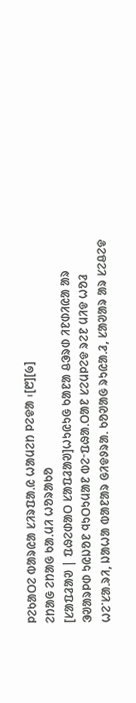ᱞᱮᱠᱟᱛᱮ ᱵᱟᱨᱭᱟ ᱥᱤᱨᱯᱟᱹᱭ ᱦᱟᱢᱮᱴ ᱞᱮᱫᱟ ᱾[᱘][᱙]
ᱮᱴᱟᱜ ᱮᱴᱟᱜ ᱠᱟᱹᱢᱤ ᱦᱚᱨᱟᱠᱚ
[ᱥᱟᱯᱲᱟᱣ | ᱯᱷᱮᱰᱟᱛ ᱥᱟᱯᱲᱟᱣ]ᱦᱩᱭᱩᱜ ᱠᱟᱱᱟ ᱪᱳᱨᱰ ᱤᱱᱰᱤᱭᱟ ᱟᱨ ᱳᱣᱟᱨᱞᱰ ᱩᱭᱡᱚᱱ ᱧᱩᱛᱩᱢᱟᱱ ᱵᱮᱼᱯᱷᱟᱹᱛᱟᱱ ᱥᱮᱢᱞᱮᱫ ᱨᱮᱱ ᱢᱤᱫ ᱦᱚᱲ ᱦᱮᱸᱥᱟᱹᱨᱤ, ᱡᱟᱦᱟ ᱵᱟᱱᱟᱨ ᱜᱤᱫᱽᱨᱟᱹ ᱠᱚᱣᱟᱜ ᱨᱩᱭᱟᱹᱲ, ᱥᱟᱣᱟᱨ ᱟᱨ ᱥᱮᱪᱮᱫ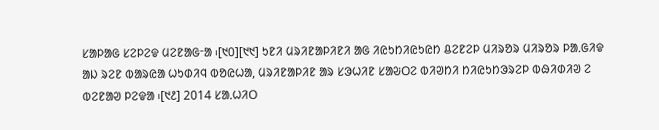ᱥᱟᱞᱟᱜ ᱥᱮᱞᱮᱫ ᱢᱮᱱᱟᱜᱼᱟ ᱾[᱑᱐][᱑᱑] ᱩᱱᱤ ᱢᱨᱤᱱᱟᱞᱤᱱᱤ ᱟᱜ ᱤᱭᱩᱴᱤᱭᱩᱭᱴ ᱪᱮᱱᱮᱞ ᱢᱤᱨᱚᱨ ᱢᱤᱨᱚᱨ ᱞᱟᱹᱜᱤᱫ ᱟᱡ ᱨᱮᱱ ᱵᱟᱨᱭᱟ ᱦᱩᱰᱤᱧ ᱵᱚᱭᱦᱟ, ᱢᱨᱤᱱᱟᱞᱤᱱ ᱟᱨ ᱥᱳᱦᱤᱱ ᱥᱟᱶᱛᱮ ᱵᱤᱣᱴᱤ ᱴᱤᱭᱩᱴᱳᱨᱮᱞ ᱵᱷᱤᱰᱤᱣ ᱮ ᱵᱮᱱᱟᱣ ᱞᱮᱫᱟ ᱾[᱑᱒] 2014 ᱥᱟᱹᱦᱤᱛ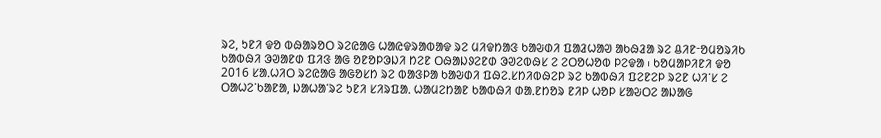ᱨᱮ, ᱩᱱᱤ ᱫᱚ ᱵᱷᱟᱨᱚᱛ ᱨᱮᱭᱟᱜ ᱦᱟᱭᱫᱨᱟᱵᱟᱫ ᱨᱮ ᱢᱤᱫᱴᱟᱝ ᱠᱟᱶᱰᱤ ᱯᱟᱲᱦᱟᱣ ᱟᱠᱷᱲᱟ ᱨᱮ ᱪᱤᱱᱼᱚᱢᱚᱨᱤᱠ ᱠᱟᱵᱷᱤ ᱳᱣᱟᱱᱰ ᱯᱤᱝ ᱟᱜ ᱚᱱᱚᱞᱳᱡᱤ ᱴᱮᱱ ᱛᱷᱟᱡᱽᱮᱱᱰ ᱳᱣᱮᱵᱷᱥ ᱮ ᱮᱛᱚᱦᱚᱵ ᱞᱮᱫᱟ ᱾ ᱠᱚᱢᱟᱞᱤᱱᱤ ᱫᱚ 2016 ᱥᱟᱹᱦᱤᱛ ᱨᱮᱭᱟᱜ ᱟᱜᱚᱥᱴ ᱨᱮ ᱵᱟᱝᱞᱟ ᱠᱟᱶᱰᱤ ᱯᱷᱮᱹᱥᱴᱤᱵᱷᱮᱞ ᱨᱮ ᱠᱟᱵᱷᱤ ᱯᱮᱱᱮᱞ ᱨᱮᱱ ᱦᱤᱸᱥ ᱮ ᱛᱟᱦᱮᱸᱠᱟᱱᱟ, ᱡᱟᱦᱟᱸᱨᱮ ᱩᱱᱤ ᱥᱤᱨᱯᱟᱹ ᱦᱟᱢᱮᱴᱟᱱ ᱠᱟᱵᱷᱤ ᱰᱟᱹᱱᱴᱚᱨ ᱱᱤᱞ ᱦᱚᱞ ᱥᱟᱶᱛᱮ ᱟᱡᱟᱜ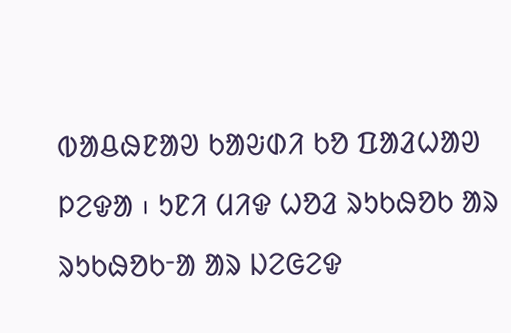ᱵᱟᱪᱷᱱᱟᱣ ᱠᱟᱶᱰᱤ ᱠᱚ ᱯᱟᱲᱦᱟᱣ ᱞᱮᱫᱟ ᱾ ᱩᱱᱤ ᱢᱤᱫ ᱦᱚᱲ ᱨᱩᱠᱷᱚᱠ ᱟᱨ ᱨᱩᱠᱷᱚᱠᱼᱟ ᱟᱨ ᱡᱮᱜᱮᱫ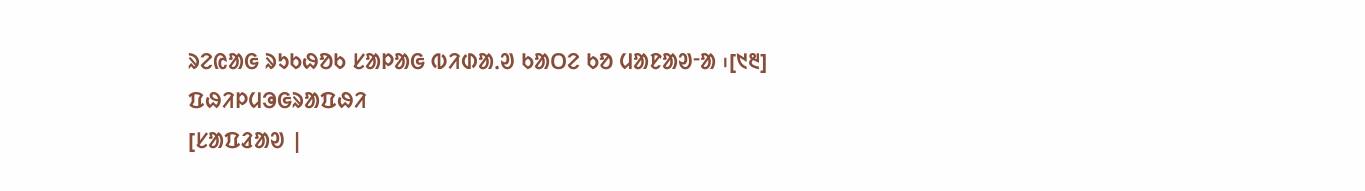ᱨᱮᱭᱟᱜ ᱨᱩᱠᱷᱚᱠ ᱥᱟᱞᱟᱜ ᱵᱤᱰᱟᱹᱣ ᱠᱟᱛᱮ ᱠᱚ ᱢᱟᱱᱟᱣᱼᱟ ᱾[᱑᱓]
ᱯᱷᱤᱞᱢᱳᱜᱨᱟᱯᱷᱤ
[ᱥᱟᱯᱲᱟᱣ |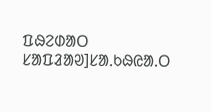ᱯᱷᱮᱰᱟᱛ ᱥᱟᱯᱲᱟᱣ]ᱥᱟᱹᱠᱷᱭᱟᱹᱛ